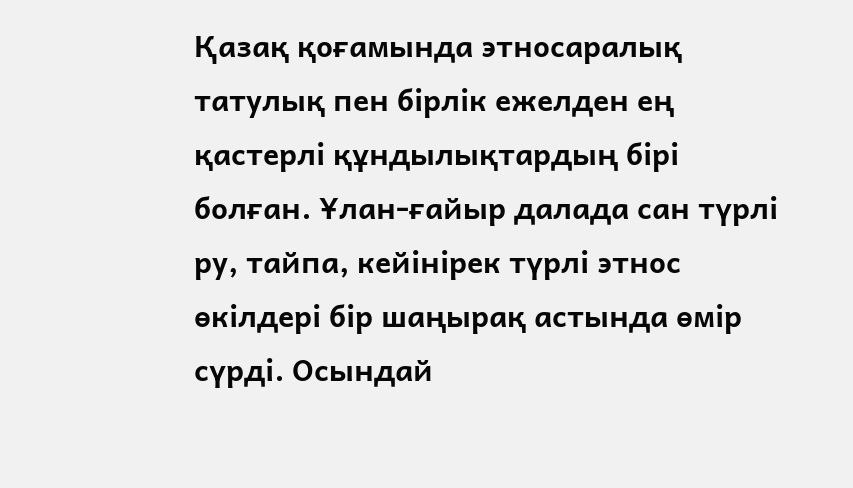Қазақ қоғамында этносаралық татулық пен бірлік ежелден ең қастерлі құндылықтардың бірі болған. Ұлан-ғайыр далада сан түрлі ру, тайпа, кейінірек түрлі этнос өкілдері бір шаңырақ астында өмір сүрді. Осындай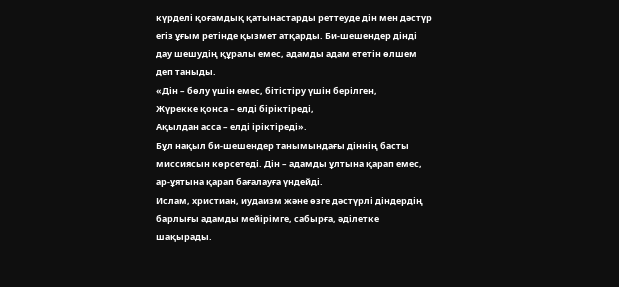күрделі қоғамдық қатынастарды реттеуде дін мен дәстүр егіз ұғым ретінде қызмет атқарды. Би-шешендер дінді дау шешудің құралы емес, адамды адам ететін өлшем деп таныды.
«Дін – бөлу үшін емес, бітістіру үшін берілген,
Жүрекке қонса – елді біріктіреді,
Ақылдан асса – елді іріктіреді».
Бұл нақыл би-шешендер танымындағы діннің басты миссиясын көрсетеді. Дін – адамды ұлтына қарап емес, ар-ұятына қарап бағалауға үндейді.
Ислам, христиан, иудаизм және өзге дәстүрлі діндердің барлығы адамды мейірімге, сабырға, әділетке шақырады.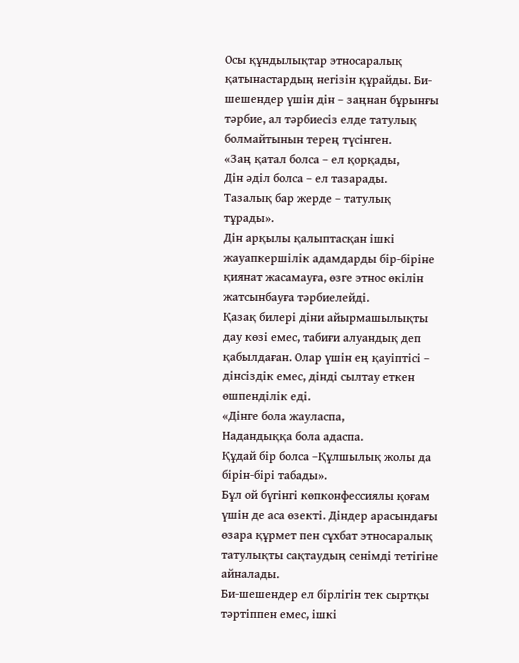Осы құндылықтар этносаралық қатынастардың негізін құрайды. Би-шешендер үшін дін – заңнан бұрынғы тәрбие, ал тәрбиесіз елде татулық болмайтынын терең түсінген.
«Заң қатал болса – ел қорқады,
Дін әділ болса – ел тазарады.
Тазалық бар жерде – татулық тұрады».
Дін арқылы қалыптасқан ішкі жауапкершілік адамдарды бір-біріне қиянат жасамауға, өзге этнос өкілін жатсынбауға тәрбиелейді.
Қазақ билері діни айырмашылықты дау көзі емес, табиғи алуандық деп қабылдаған. Олар үшін ең қауіптісі – дінсіздік емес, дінді сылтау еткен өшпенділік еді.
«Дінге бола жауласпа,
Надандыққа бола адаспа.
Құдай бір болса –Құлшылық жолы да бірін-бірі табады».
Бұл ой бүгінгі көпконфессиялы қоғам үшін де аса өзекті. Діндер арасындағы өзара құрмет пен сұхбат этносаралық татулықты сақтаудың сенімді тетігіне айналады.
Би-шешендер ел бірлігін тек сыртқы тәртіппен емес, ішкі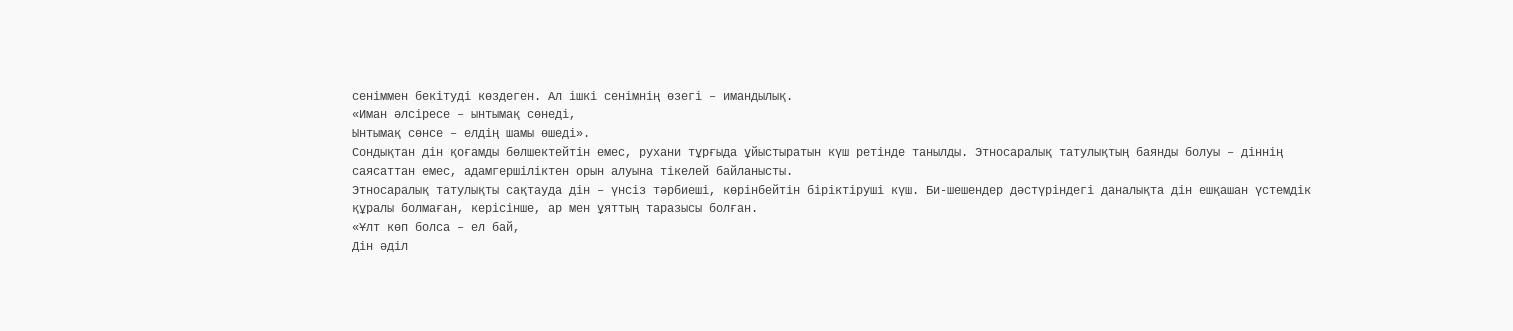сеніммен бекітуді көздеген. Ал ішкі сенімнің өзегі – имандылық.
«Иман әлсіресе – ынтымақ сөнеді,
Ынтымақ сөнсе – елдің шамы өшеді».
Сондықтан дін қоғамды бөлшектейтін емес, рухани тұрғыда ұйыстыратын күш ретінде танылды. Этносаралық татулықтың баянды болуы – діннің саясаттан емес, адамгершіліктен орын алуына тікелей байланысты.
Этносаралық татулықты сақтауда дін – үнсіз тәрбиеші, көрінбейтін біріктіруші күш. Би-шешендер дәстүріндегі даналықта дін ешқашан үстемдік құралы болмаған, керісінше, ар мен ұяттың таразысы болған.
«Ұлт көп болса – ел бай,
Дін әділ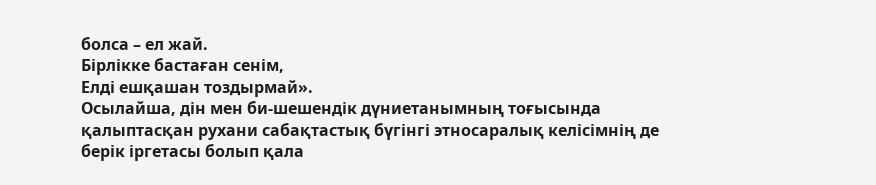болса – ел жай.
Бірлікке бастаған сенім,
Елді ешқашан тоздырмай».
Осылайша, дін мен би-шешендік дүниетанымның тоғысында қалыптасқан рухани сабақтастық бүгінгі этносаралық келісімнің де берік іргетасы болып қала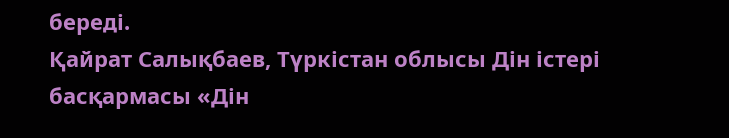береді.
Қайрат Салықбаев, Түркістан облысы Дін істері басқармасы «Дін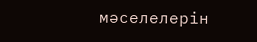мәселелерін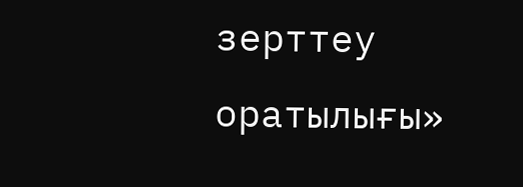зерттеу оратылығы»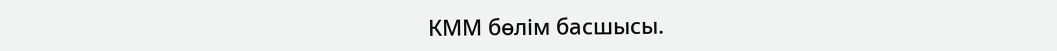КММ бөлім басшысы.